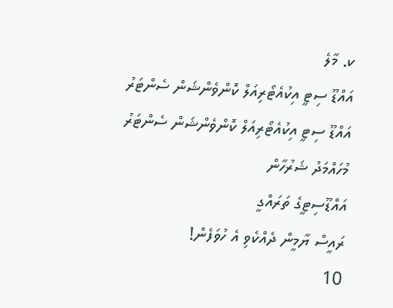ކ. މާލެ
އައްޑޫ ސިޓީ އިކުއެޓޯރިއަލް ކޮންވެންޝަން ސެންޓަރު
އައްޑޫ ސިޓީ އިކުއެޓޯރިއަލް ކޮންވެންޝަން ސެންޓަރު
މުހައްމަދު ޝަރުހާން
އައްޑޫސިޓީގެ ތަރައްގީ
ރައީސް ޔާމީން ދެއްކެވި އެ ހުވަފެން!
10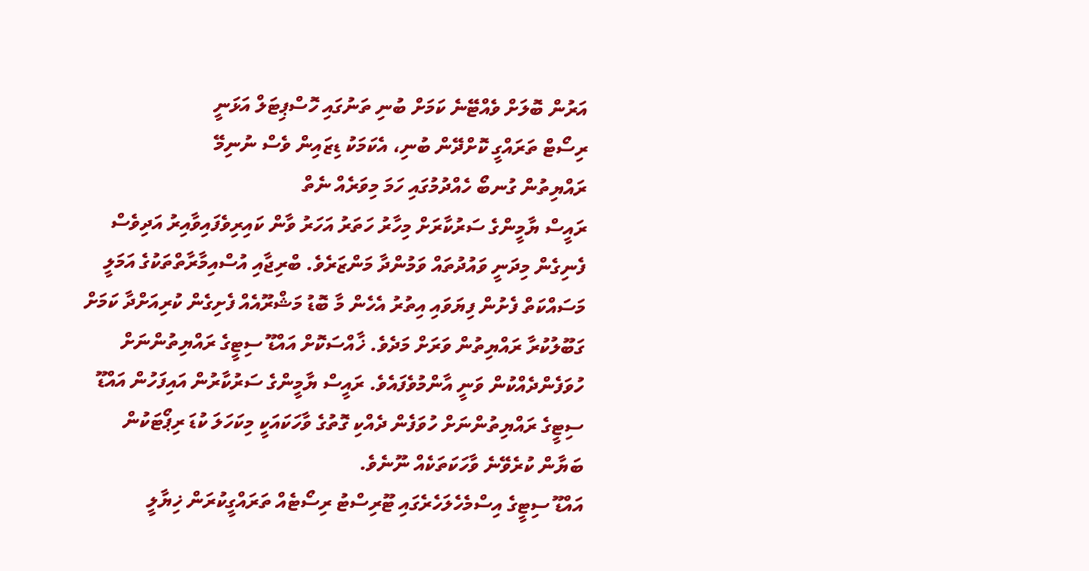އަރުން ބޮލަށް ވެއްޓޭނެ ކަމަށް ބުނި ތަނުގައި ހޮސްޕިޓަލް އަޅަނީ
ރިސޯޓް ތަރައްގީ ކޮށްދޭން ބުނި، އެކަމަކު ޑިޒައިން ވެސް ނުނިމޭ
ރައްޔިތުން ގުނބޯ ހެއްދުމުގައި ހަމަ މިވަރެއް ނެތް
ރައީސް ޔާމީންގެ ސަރުކާރަށް މިހާރު ހަތަރު އަހަރު ވާން ކައިރިވެފައިވާއިރު އަދިވެސް ފެނިގެން މިދަނީ ވައުދުތައް ވަމުންދާ މަންޒަރެވެ. ބްރިޖާއި އުސްއިމާރާތްތަކުގެ އަމަލީ މަސައްކަތް ފެށުން ފިޔަވައި އިތުރު އެހެން މާ ބޮޑު މަޝްރޫއެއް ފެށިގެން ކުރިއަށްދާ ކަމަށް ގަބޫލުކުރާ ރައްޔިތުން ވަރަށް މަދެވެ. ޚާއްސަކޮށް އައްޑޫ ސިޓީގެ ރައްޔިތުންނަށް ހުވަފެންދެއްކުން ވަނީ އާންމުވެފައެވެ. ރައީސް ޔާމީންގެ ސަރުކާރުން އައިފަހުން އައްޑޫ ސިޓީގެ ރައްޔިތުންނަށް ހުވަފެން ދެއްކި ގޮތުގެ ވާހަކައަކީ މިކަހަލަ ކުޑަ ރިޕޯޓަކުން ބަޔާން ކުރެވޭނެ ވާހަކަތަކެއް ނޫނެވެ.
އައްޑޫ ސިޓީގެ އިސްމެހެލަހެރެގައި ޓޫރިސްޓު ރިސޯޓެއް ތަރައްގީކުރަން ޚިޔާލީ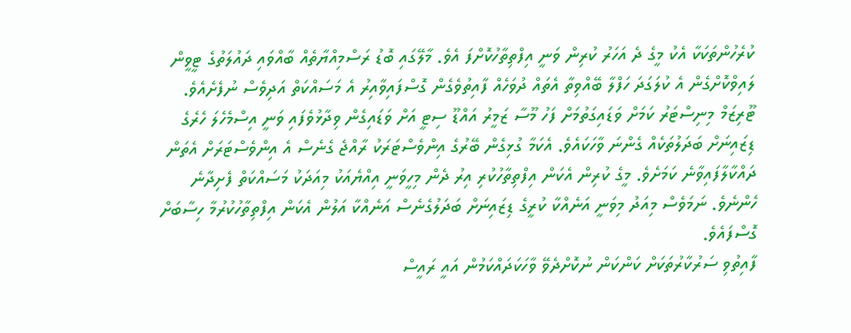ކުރެހުންތަކަކާ އެކު މީގެ ދެ އަހަރު ކުރިން ވަނީ އިފްތިތާހުކޮށްފަ އެވެ. މާލޭގައި ބޮޑު ރަސްމިއްޔާތެއް ބާއްވައި ދައުލަތުގެ ޓީވީން ލައިވްކޮށްގެން އެ ކުލަގަދަ ހަފްލާ ބޭއްވިތާ އެތައް ދުވަހެއް ފާއިތުވެގެން ގޮސްފައިވާއިރު އެ މަސައްކަތް އަދިވެސް ނުފެށެއެވެ. ޓޫރިޒަމް މިނިސްޓަރު ކަމަށް ވަޑައިގަތުމަށް ފަހު މޫސާ ޒަމީރު އައްޑޫ ސިޓީ އަށް ވަޑައިގެން ވިދާޅުވެފައި ވަނީ އިސްމެހެލަ ހެރެގެ ޑިޒައިނަށް ބަދަލުތަކެއް ގެންނަ ވާހަކައެވެ. އެކަމާ ގުޅިގެން ބޭރުގެ އިންވެސްޓަރަކު ރާއްޖެ ގެނެސް އެ އިންވެސްޓަރަށް އެތަން ދައްކާލާފައިވާނެ ކަމަށެވެ. މީގެ ކުރިން އެކަން އިފްތިތާހުކުރި އިރު ދެން މިހީވަނީ އިއްޔެއަކު މިއަދަކު މަސައްކަތް ފެށިދާނެ ހެންނެވެ. ނަމަވެސް މިއަދު މިވަނީ އަނެއްކާ ކުރީގެ ޑިޒައިނަށް ބަދަލުގެނެސް އަނެއްކާ އަލުން އެކަން އިފްތިތާހުކުރުމާ ހިސާބަށް ގޮސްފައެވެ.
ފާއިތުވި ސަރުކާރުތަކަށް ކަންކަން ނުކޮށްދެވޭ ވާހަކަދައްކަމުން އައީ ރައީސް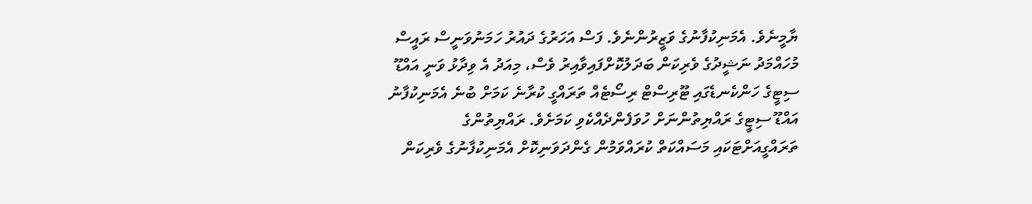ޔާމީނެވެ. އެމަނިކުފާނުގެ ވަޒީރުންނެވެ. ފަސް އަހަރުގެ ދައުރު ހަމަނުވަނީސް ރައީސް މުހައްމަދު ނަޝީދުގެ ވެރިކަން ބަދަލުކޮށްފައިވާއިރު ވެސް، މިއަދު އެ ވިދާޅު ވަނީ އައްޑޫ ސިޓީގެ ހަންކެނޑެގައި ޓޫރިސްޓް ރިސޯޓެއް ތަރައްގީ ކުރާނެ ކަމަށް ބުނެ އެމަނިކުފާނު އައްޑޫ ސިޓީގެ ރައްޔިތުންނަށް ހުވަފެންދެއްކެވި ކަމަށެވެ. ރައްޔިތުންގެ ތަރައްގީއަށްޓަކައި މަސައްކަތް ކުރައްވަމުން ގެންދަވަނިކޮށް އެމަނިކުފާނުގެ ވެރިކަން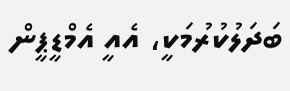ބަދަލުކުރުމަކީ، އެއީ އެމްޑީޕީން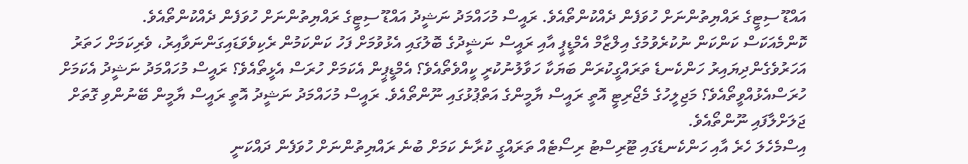އައްޑޫ ސިޓީގެ ރައްޔިތުންނަށް ހުވަފެން ދެއްކުންތޯއެވެ. ރައީސް މުހައްމަދު ނަޝީދު އައްޑޫ ސިޓީގެ ރައްޔިތުންނަށް ހުވަފެން ދެއްކުންތޯއެވެ.
ކޮންމެއަކަސް ކަންކަން ނުކުރެވުމުގެ އިލްޒާމް އެމްޑީޕީ އާއި ރައީސް ނަޝީދުގެ ބޮލުގައި އެޅުވުމަށް ފަހު ކަންކަމުން ރެކިވެވަޑައިގަންނަވާއިރު، ވެރިކަމަށް ހަތަރު އަހަރުވެގެންދިޔައިރު ހަންކެނޑެ ތަރައްގީކުރަން ބަޔަކާ ހަވާލުނުކުރީ ކީއްވެތޯއެވެ؟ އެމްޑީޕީން އެކަމަށް ހުރަސް އެޅީތޯއެވެ؟ ރައީސް މުހައްމަދު ނަޝީދު އެކަމަށް ހުރަސްއެޅުއްވީތޯއެވެ؟ މަޖިލީހުގެ މެޖޯރިޓީ އޮތީ ރައީސް ޔާމީންގެ އަތްޕުޅުގައި ނޫންތޯއެވެ. ރައީސް މުހައްމަދު ނަޝީދު އޮތީ ރައީސް ޔާމީން ބޭނުންވި ގޮތަށް ޖަލަށްލާފައި ނޫންތޯއެވެ.
އިސްމެހެލަ ހެރެ އާއި ހަންކެނޑެގައި ޓޫރިސްޓު ރިސޯޓެއް ތަރައްގީ ކުރާނެ ކަމަށް ބުނެ ރައްޔިތުންނަށް ހުވަފެން ދައްކަނީ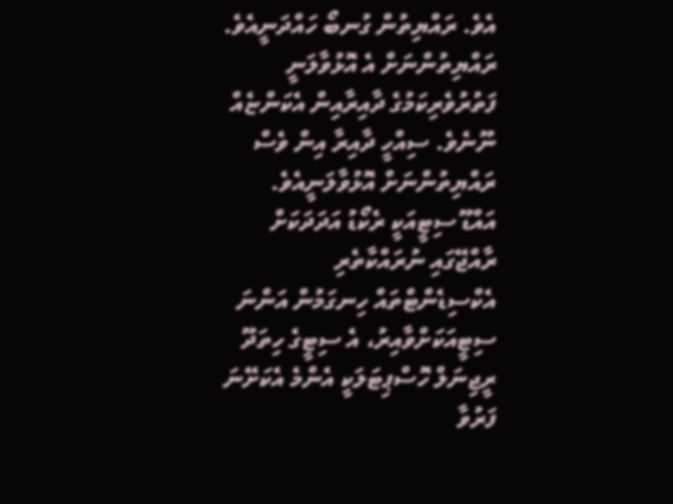އެވެ. ރައްޔިތުން ގުނބޯ ހައްދަނީއެވެ. ރައްޔިތުންނަށް އެ އޮޅުވާލަނީ ފަތުރުވެރިކަމުގެ ދާއިރާއިން އެކަންޏެއް ނޫނެވެ. ސިއްހީ ދާއިރާ އިން ވެސް ރައްޔިތުންނަށް އޮޅުވާލަނީއެވެ.
އައްޑޫ ސިޓީއަކީ ރެކޯޑު އަދަދަކަށް ރާއްޖޭގައި ނުރައްކާތެރި އެކްސިޑެންޓްތައް ހިނގަމުން އަންނަ ސިޓީއަކަށްވާއިރު، އެ ސިޓީގެ ހިތަދޫ ރީޖިނަލް ހޮސްޕިޓަލަކީ އެންމެ އެކަށޭނަ ފަރުވާ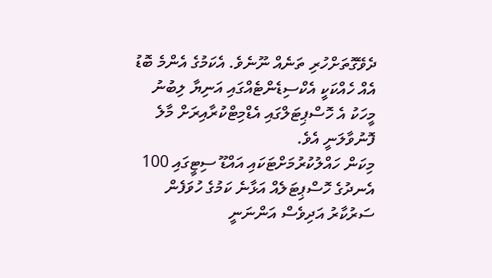ދެވޭގޮތަށްހުރި ތަނެއް ނޫނެވެ. އެކަމުގެ އެންމެ ބޮޑު އެއް ހެއްކަކީ އެކްސިޑެންޓެއްގައި އަނިޔާ ލިބުނު މީހަކު އެ ހޮސްޕިޓަލްގައި އެޑްމިޓްކުރާއިރަށް މާލެ ފޮނުވާލަނީ އެވެ.
މިކަން ހައްލުކުރުމަށްޓަކައި އައްޑޫ ސިޓީގައި 100 އެނދުގެ ހޮސްޕިޓަލެއް އަޅާނެ ކަމުގެ ހުވަފެން ސަރުކާރު އަދިވެސް އަންނަނީ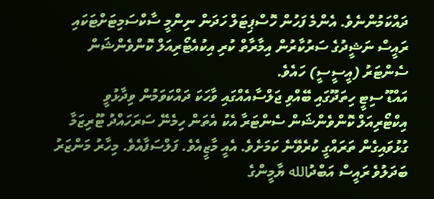ދައްކަމުންނެވެ. އެންމެ ފަހުން ހޮސްޕިޓަލް ހަދަން ނިންމީ ސާކްސަމިޓަށްޓަކައި ރައީސް ނަޝީދުގެ ސަރުކާރުން އިމާރާތް ކުރި އިކުއެޓޯރިއަލް ކޮންވެންޝަން ސެންޓަރު (އީސީސީ) ހައެވެ.
އައްޑޫ ސިޓީ ހިތަދޫގައި ބޭއްވި ޖަލްސާއެއްގައި ވާހަކަ ދައްކަވަމުން ވިދާޅުވީ އިކްޓޯރިއަލް ކޮންވެންޝަން ސެންޓަރާ އެކު އެތަން ހިމެނޭ ސަރަހައްދު ޓޫރިޒަމާ ގުޅުވައިގެން ތަރައްގީ ކުރެވޭނެ ކަމަށެވެ. އެއީ މާޒީއެވެ. ފަލްސަފާއެވެ. މިހާރު މަންޒަރު ބަދަލުވެ ރައީސް އަބްދުالله ޔާމީންގެ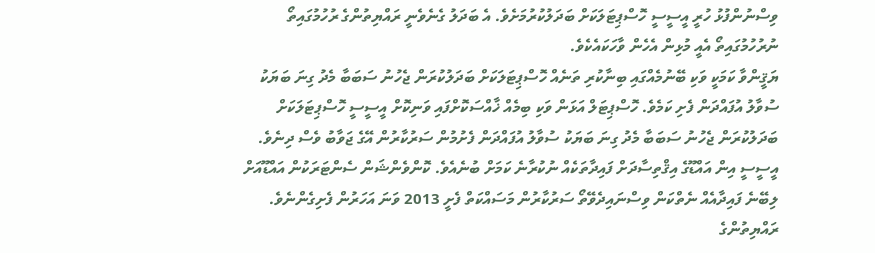ވިސްނުންފުޅު ހުރީ އީސީސީ ހޮސްޕިޓަލަކަށް ބަދަލުކުރުމަށެވެ. އެ ބަދަލު ގެނެވެނީ ރައްޔިތުންގެ ރުހުމުގައިތޯ ނުރުހުމުގައިތޯ އެއީ މުޅިން އެހެން ވާހަކައެކެވެ.
ޔަޤީންވާ ކަމަކީ ވަކި ބޭނުމެއްގައި ބިނާކުރި ތަނެއް ހޮސްޕިޓަލަކަށް ބަދަލުކުރަން ޖެހުނު ސަބަބާ މެދު ގިނަ ބަޔަކު ސުވާލު އުފައްދަން ފެށި ކަމެވެ. ހޮސްޕިޓަލް އަޅަން ވަކި ބިމެއް ޚާއްސަކޮށްފައި ވަނިކޮށް އީސީސީ ހޮސްޕިޓަލަކަށް ބަދަލުކުރަން ޖެހުނު ސަބަބާ މެދު ގިނަ ބަޔަކު ސުވާލު އުފައްދަން ފެށުމުން ސަރުކާރުން އޭގެ ޖަވާބު ވެސް ދިނެވެ.
އީސީސީ އިން އައްޑޫގެ އިޤްތިސާދަށް ފައިދާތަކެއް ނުކުރާނެ ކަމަށް ބުނެއެވެ. ކޮންވެންޝަން ސެންޓަރަކުން އައްޑޫއަށް ލިބޭނެ ފައިދާއެއް ނެތްކަން ވިސްނައިދެވޭތޯ ސަރުކާރުން މަސައްކަތް ފެށީ 2013 ވަނަ އަހަރުން ފެށިގެންނެވެ. ރައްޔިތުންގެ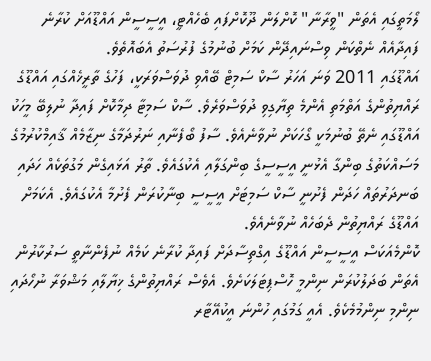ލޯމަތީގައި އެތަން "ވީރާނާ" ކޮށްލަން ދޫކޮށްފައި ބެހެއްޓީ، އީސީސީން އައްޑޫއަށް ކުރާނެ ފައިދާއެއް ނެތްކަން ވިސްނައިދޭން ކަމަށް ބުނުމުގެ ފުރުސަތު އެބައޮތެވެ.
އައްޑޫގައި 2011 ވަނަ އަހަރު ސާކް ސަމިޓް ބޭއްވި ދުވަސްވަރަކީ، ފަހުގެ ތާރީޚެއްގައި އައްޑޫގެ ރައްޔިތުންގެ އަތްމަތި އެންމެ ތިޔާގިވި ދުވަސްވަރެވެ. ސާކް ސަމިޓާ ދިމާކޮށް ފައިދާ ނުލިބޭ މީހަކު އައްޑޫގައި ނެތޭ ބުނުމަކީ ގޯހަކަށް ނުވާނެއެވެ. ސާފު ބޯފެނާއި ނަރުދަމާގެ ނިޒާމެއް ޤާއިމްކުރުމުގެ މަސައްކަތުގެ ބިންގާ އެޅުނީ އީސީސީގެ ބިންގަލާއި އެކުގައެވެ. ތާރު އަޅައިގެން މަގުތަކެއް ހަދައި ބަނދަރުތައް ހަދަން ފެށުނީ ސާކް ސަމިޓަށް އީސީސީ ބިނާކުރަން ފެށުމާ އެކުގައެވެ. އެކަމަށް އައްޑޫގެ ރައްޔިތުން ދެބަހެއް ނުވާނެއެވެ.
ކޮންމެއަކަސް އީސީސީން އައްޑޫގެ އިގްތިސާދަށް ފައިދާ ކުރާނެ ކަމެއް ނުފެންނާތީ ސަރުކާރުން އެތަން ބަދަލުކުރަން ނިންމީ ހޮސްޕިޓަލަކަށެވެ. އެވެސް ރައްޔިތުންގެ ޚިޔާލާއި މަޝްވަރާ ނުހޯދައި ނިންމި ނިންމުމެކެވެ. އެއީ ގަމުގައި ހުންނަ އީކުއޭޓާރ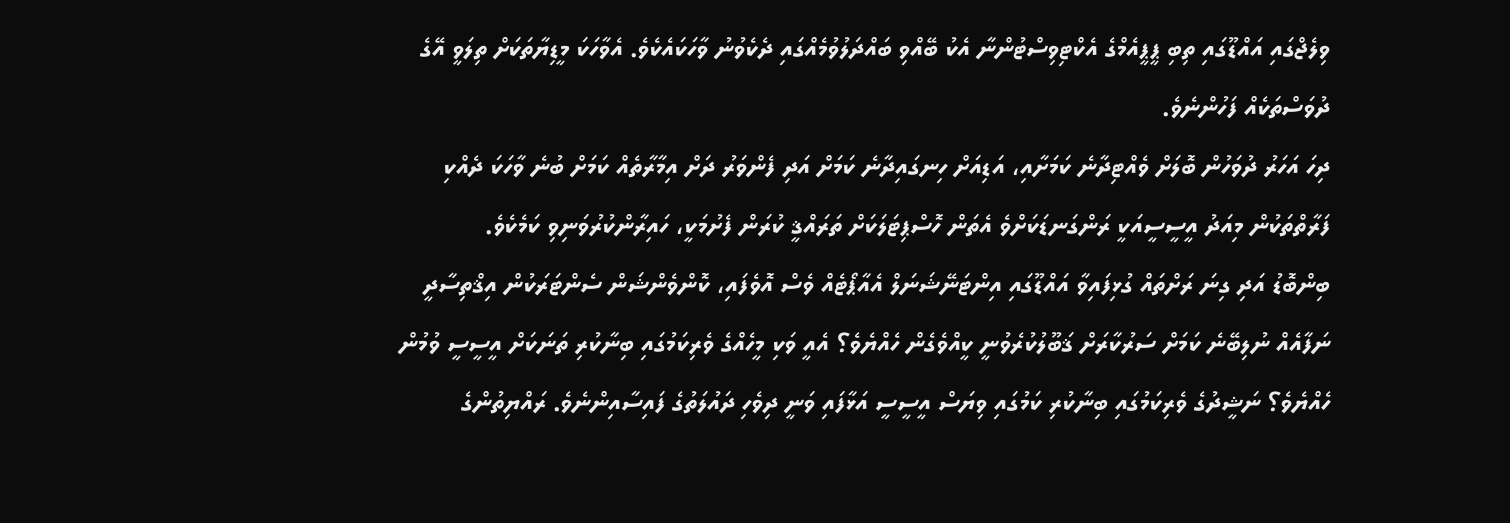ވިލެޖްގައި އައްޑޫގައި ތިބި ޕީޕީއެމްގެ އެކްޓިވިސްޓުންނާ އެކު ބޭއްވި ބައްދަލުވުމެއްގައި ދެކެވުނު ވާހަކައެކެވެ. އެވާހަކަ މީޑިޔާތަކަށް ތިލަވީ އޭގެ ދުވަސްތަކެއް ފަހުންނެވެ.
ދިހަ އަހަރު ދުވަހުން ބޮލަށް ވެއްޓިދާނެ ކަމަށާއި، އަޑިއަށް ހިނގައިދާނެ ކަމަށް އަދި ފެންވަރު ދަށް އިމާރާތެއް ކަމަށް ބުނެ ވާހަކަ ދެއްކި ފަރާތްތަކުން މިއަދު އީސީސީއަކީ ރަންގަނޑަކަށްވެ އެތަން ހޮސްޕިޓަލަކަށް ތަރައްޤީ ކުރަން ފެށުމަކީ، ހައިރާންކުރުވަނިވި ކަމެކެވެ.
ބިންބޮޑު އަދި ގިނަ ރަށްތައް ގުޅިފައިވާ އައްޑޫގައި އިންޓަނޭޝަނަލް އެއާޕޯޓެއް ވެސް އޮވެފައި، ކޮންވެންޝަން ސެންޓަރަކުން އިޤްތިސާދީ ނަފާއެއް ނުލިބޭނެ ކަމަށް ސަރުކާރަށް ޤަބޫލުކުރެވުނީ ކީއްވެގެން ހެއްޔެވެ؟ އެއީ ވަކި މީހެއްގެ ވެރިކަމުގައި ބިނާކުރި ތަނަކަށް އީސީސީ ވުމުން ހެއްޔެވެ؟ ނަޝީދުގެ ވެރިކަމުގައި ބިނާކުރި ކަމުގައި ވިޔަސް އީސީސީ އަޅާފައި ވަނީ ދިވެހި ދައުލަތުގެ ފައިސާއިންނެވެ. ރައްޔިތުންގެ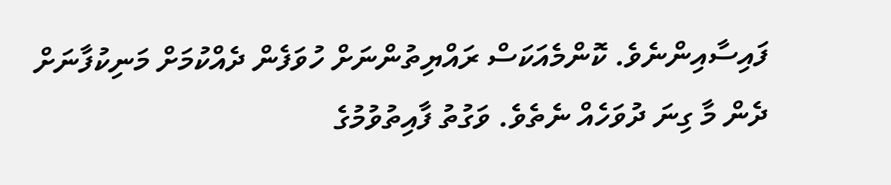ފައިސާއިންނެވެ. ކޮންމެއަކަސް ރައްޔިތުންނަށް ހުވަފެން ދެއްކުމަށް މަނިކުފާނަށް ދެން މާ ގިނަ ދުވަހެއް ނެތެވެ. ވަގުތު ފާއިތުވުމުގެ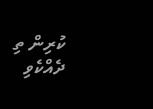ކުރިން ތި ދެއްކެވި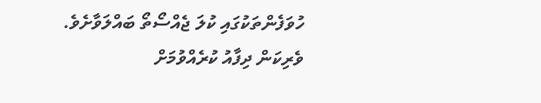ހުވަފެންތަކުގައި ކުލަ ޖެއްސޯތޯ ބައްލަވާށެވެ. ވެރިކަން ދިފާއު ކުރެއްވުމަށް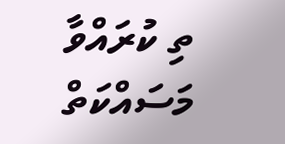ތި ކުރައްވާ މަސައްކަތް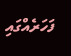ފަހަރެއްގައި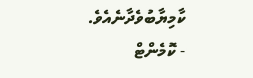ކާމިޔާބުވެދާނެއެވެ.
- ކޮމެންޓް